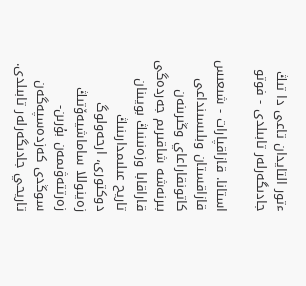ءتور التايدان تاعى دا تىڭ جادىگەرلەر تابىلدى - فوتو

استانا. قازاقپارات - شىعىس قازاقستان وبلىسىنداعى كاتونقاراعاي وڭىرىنەن بىرنەشە شاقىرىم جەردەگى قاراقابا وزەنىنىڭ بويىنان تاريح عىلىمدارىنىڭ دوكتورى، ارحەولوگ زەينوللا ساماشيەۆتىڭ زەرتتەۋىمەن بۇرىن- سوڭدى كەزدەسپەگەن تاريحي جادىگەرلەر تابىلدى.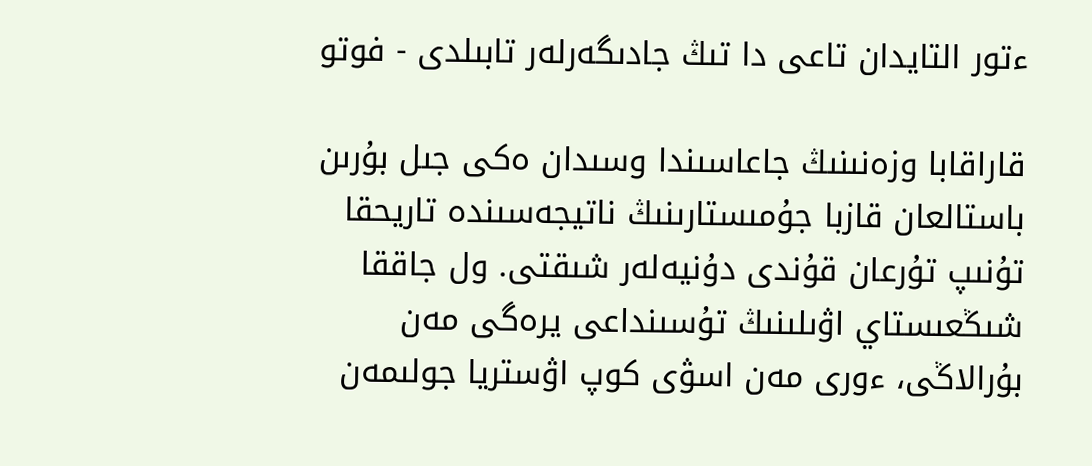ءتور التايدان تاعى دا تىڭ جادىگەرلەر تابىلدى - فوتو

قاراقابا وزەنىنىڭ جاعاسىندا وسىدان ەكى جىل بۇرىن باستالعان قازبا جۇمىستارىنىڭ ناتيجەسىندە تاريحقا تۇنىپ تۇرعان قۇندى دۇنيەلەر شىقتى. ول جاققا شىڭعىستاي اۋىلىنىڭ تۇسىنداعى يرەگى مەن بۇرالاڭى، ءورى مەن اسۋى كوپ اۋستريا جولىمەن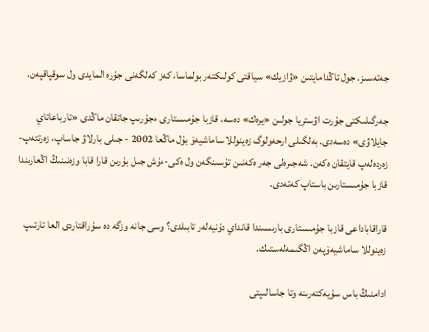جەتەسىز. جول تاڭدامايتىن «ۋازيك» سياقتى كولىكتەر بولماسا، كەز كەلگەنى جۇرە المايدى ول سوقپاقپەن.

جەرگىلىكتى جۇرت اۋستريا جولىن «يرەك» دەسە، قازبا جۇمىستارى ءجۇرىپ جاتقان ماڭدى «تارباعاتاي جايلاۋى» دەسەدى. بەلگىلى ارحەولوگ زەينوللا ساماشيەۆ بۇل ماڭعا 2002 - جىلى بارلاۋ جاساپ، زەرتتەپ-زەردەلەپ قايتقان ەكەن. شەجىرەلى جەر ەكەنىن تۇسىنگەن ول ەكى-ءۇش جىل بۇرىن قارا قابا وزەنىنىڭ اڭعارىندا قازبا جۇمىستارىن باستاپ كەتەدى.

قاراقاباداعى قازبا جۇمىستارى بارىسىندا قانداي دۇنيەلەر تابىلدى؟ وسى جانە وزگە دە سۇراقتاردى العا تارتىپ زەينوللا ساماشيەۆپەن اڭگىمەلەستىك.

ادامنىڭ باس سۇيەكتەرىنە وتا جاسالىپتى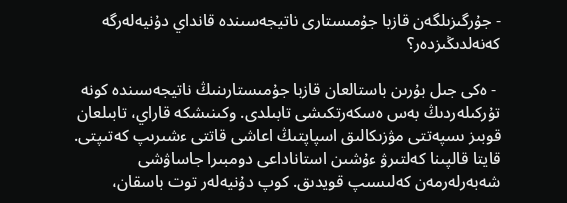- جۇرگىزىلگەن قازبا جۇمىستارى ناتيجەسىندە قانداي دۇنيەلەرگە كەنەلدىڭىزدەر؟

 - ەكى جىل بۇرىن باستالعان قازبا جۇمىستارىنىڭ ناتيجەسىندە كونە تۇركىلەردىڭ بەس ەسكەرتكىشى تابىلدى. وكىنىشكە قاراي، تابىلعان قوبىز ىسپەتتى مۋزىكالىق اسپاپتىڭ اعاشى قاتتى ءشىرىپ كەتىپتى. قايتا قالپىنا كەلتىرۋ ءۇشىن استاناداعى دومبىرا جاساۋشى شەبەرلەرمەن كەلىسىپ قويدىق. كوپ دۇنيەلەر توت باسقان،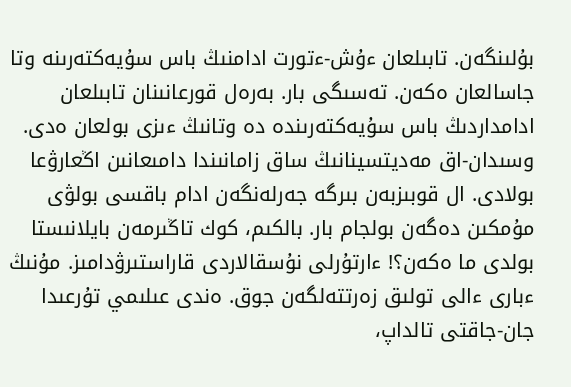بۇلىنگەن. تابىلعان ءۇش-ءتورت ادامنىڭ باس سۇيەكتەرىنە وتا جاسالعان ەكەن. تەسىگى بار. بەرەل قورعانىنان تابىلعان ادامداردىڭ باس سۇيەكتەرىندە دە وتانىڭ ءىزى بولعان ەدى. وسىدان-اق مەديتسينانىڭ ساق زامانىندا دامىعانىن اڭعارۋعا بولادى. ال قوبىزبەن بىرگە جەرلەنگەن ادام باقسى بولۋى مۇمكىن دەگەن بولجام بار. بالكىم، كوك تاڭىرمەن بايلانىستا بولدى ما ەكەن؟! ءارتۇرلى نۇسقالاردى قاراستىرۋدامىز. مۇنىڭ ءبارى ءالى تولىق زەرتتەلگەن جوق. ەندى عىلىمي تۇرعىدا جان-جاقتى تالداپ،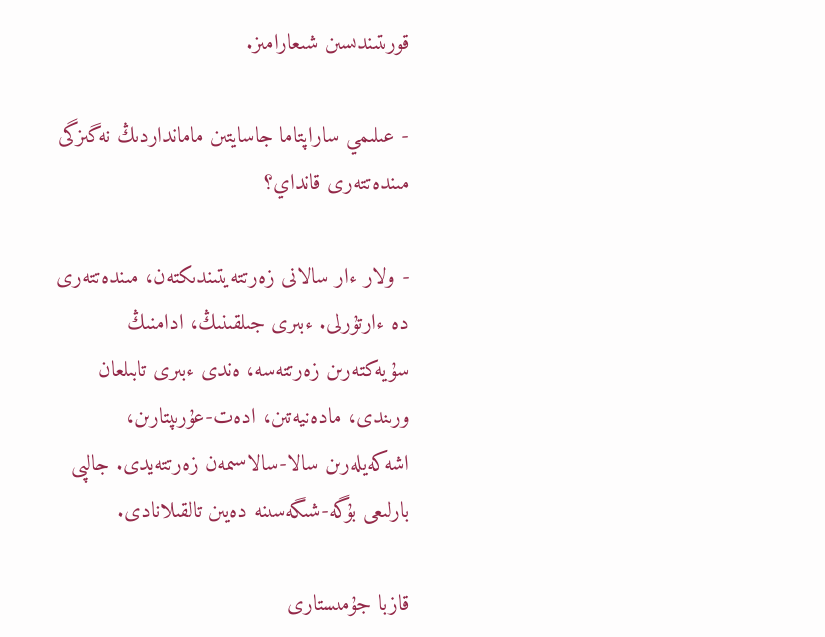قورىتىندىسىن شىعارامىز.

- عىلىمي ساراپتاما جاسايتىن مامانداردىڭ نەگىزگى مىندەتتەرى قانداي؟

- ولار ءار سالانى زەرتتەيتىندىكتەن، مىندەتتەرى دە ءارتۇرلى. ءبىرى جىلقىنىڭ، ادامنىڭ سۇيەكتەرىن زەرتتەسە، ەندى ءبىرى تابىلعان ورىندى، مادەنيەتىن، ادەت-عۇرىپتارىن، اشەكەيلەرىن سالا-سالاسىمەن زەرتتەيدى. جالپى بارلىعى بۇگە-شىگەسىنە دەيىن تالقىلانادى.

قازبا جۇمىستارى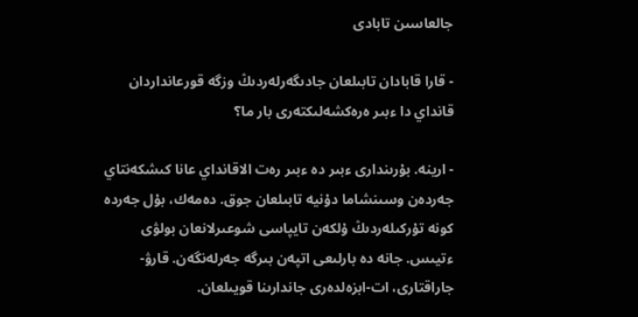جالعاسىن تابادى

- قارا قابادان تابىلعان جادىگەرلەردىڭ وزگە قورعانداردان قانداي دا ءبىر ەرەكشەلىكتەرى بار ما؟

- ارينە. بۇرىندارى ءبىر دە ءبىر رەت الاقانداي عانا كىشكەنتاي جەردەن وسىنشاما دۇنيە تابىلعان جوق. دەمەك، بۇل جەردە كونە تۇركىلەردىڭ ۇلكەن تايپاسى شوعىرلانعان بولۋى ءتيىس. جانە دە بارلىعى اتپەن بىرگە جەرلەنگەن. قارۋ-جاراقتارى، ات-ابزەلدەرى جاندارىنا قويىلعان.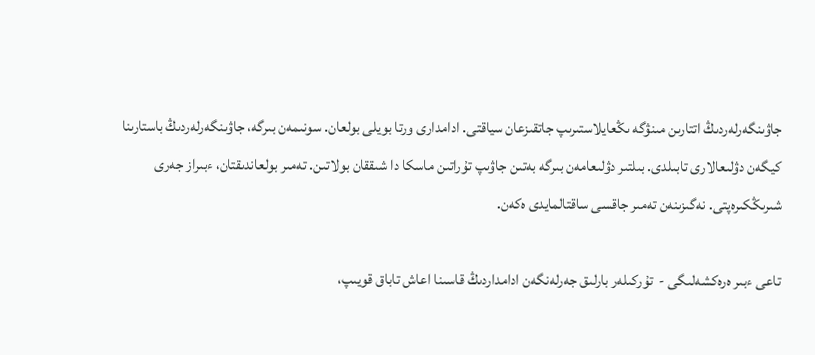جاۋىنگەرلەردىڭ اتتارىن مىنۋگە ىڭعايلاستىرىپ جاتقىزعان سياقتى. ادامدارى ورتا بويلى بولعان. سونىمەن بىرگە، جاۋىنگەرلەردىڭ باستارىنا كيگەن دۋلىعالارى تابىلدى. بىلتىر دۋلىعامەن بىرگە بەتىن جاۋىپ تۇراتىن ماسكا دا شىققان بولاتىن. تەمىر بولعاندىقتان، ءبىراز جەرى شىرىڭكىرەپتى. نەگىزىنەن تەمىر جاقسى ساقتالمايدى ەكەن.

تاعى ءبىر ەرەكشەلىگى -  تۇركىلەر بارلىق جەرلەنگەن ادامداردىڭ قاسىنا اعاش تاباق قويىپ،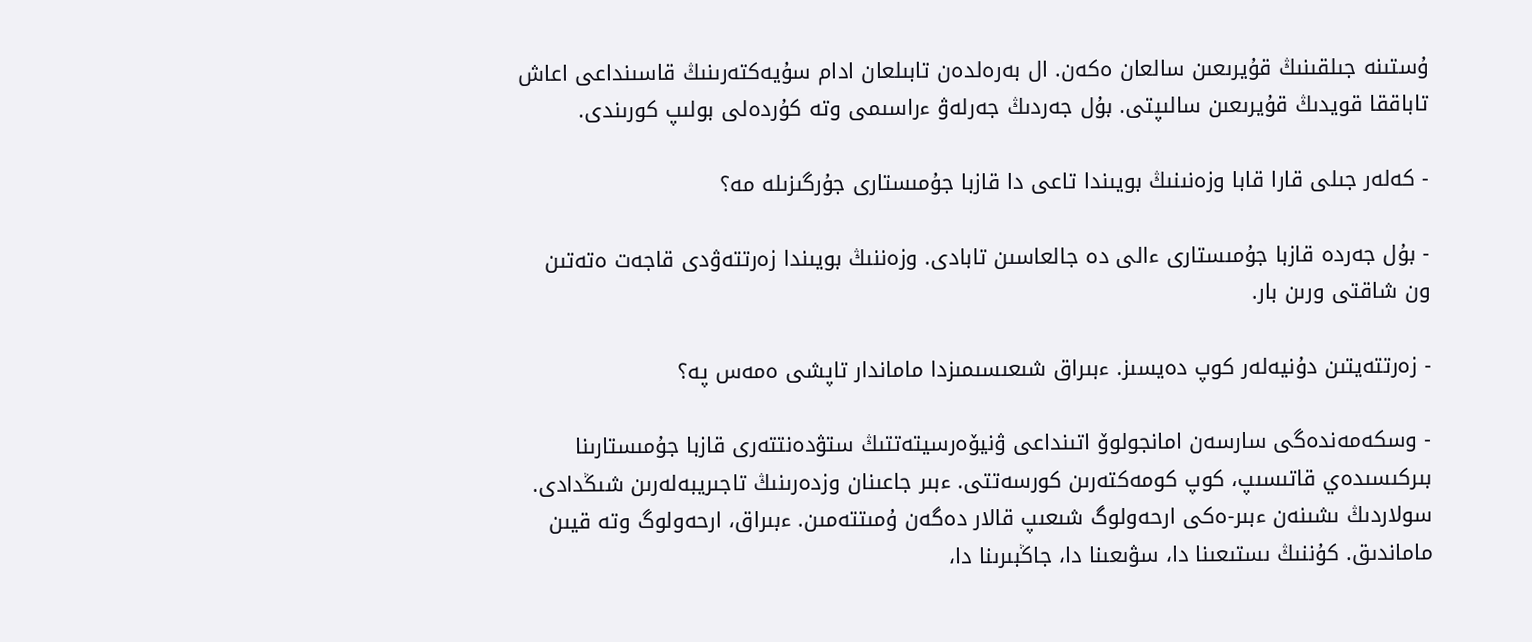ۇستىنە جىلقىنىڭ قۇيرىعىن سالعان ەكەن. ال بەرەلدەن تابىلعان ادام سۇيەكتەرىنىڭ قاسىنداعى اعاش تاباققا قويدىڭ قۇيرىعىن سالىپتى. بۇل جەردىڭ جەرلەۋ ءراسىمى وتە كۇردەلى بولىپ كورىندى.

- كەلەر جىلى قارا قابا وزەنىنىڭ بويىندا تاعى دا قازبا جۇمىستارى جۇرگىزىلە مە؟

- بۇل جەردە قازبا جۇمىستارى ءالى دە جالعاسىن تابادى. وزەننىڭ بويىندا زەرتتەۋدى قاجەت ەتەتىن ون شاقتى ورىن بار.

- زەرتتەيتىن دۇنيەلەر كوپ دەيسىز. ءبىراق شىعىسىمىزدا ماماندار تاپشى ەمەس پە؟

- وسكەمەندەگى سارسەن امانجولوۆ اتىنداعى ۋنيۆەرسيتەتتىڭ ستۋدەنتتەرى قازبا جۇمىستارىنا بىركىسىدەي قاتىسىپ، كوپ كومەكتەرىن كورسەتتى. ءبىر جاعىنان وزدەرىنىڭ تاجىريبەلەرىن شىڭدادى. سولاردىڭ ىشىنەن ءبىر-ەكى ارحەولوگ شىعىپ قالار دەگەن ۇمىتتەمىن. ءبىراق، ارحەولوگ وتە قيىن ماماندىق. كۇننىڭ ىستىعىنا دا، سۋىعىنا دا، جاڭبىرىنا دا،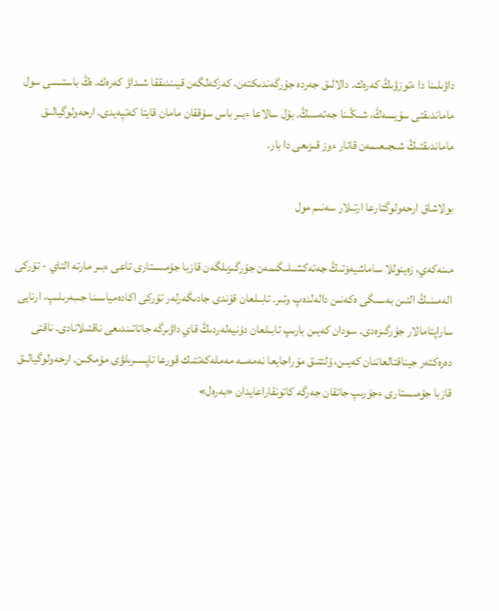داۋىلىنا دا ءتوزۋىڭ كەرەك. دالالىق جەردە جۇرگەندىكتەن، كەزكەلگەن قيىندىققا شىداۋ كەرەك. ەڭ باستىسى سول ماماندىقتى سۇيسەڭ، شىڭىنا جەتەسىڭ. بۇل سالاعا ءبىر باس سۇققان مامان قايتا كەتپەيدى. ارحەولوگيالىق ماماندىقتىڭ شىجىعىمەن قاتار ءوز قىزىعى دا بار.

بولاشاق ارحەولوگتارعا ارتىلار سەنىم مول

مىنەكەي، زەينوللا ساماشيەۆتىڭ جەتەكشىلىگىمەن جۇرگىزىلگەن قازبا جۇمىستارى تاعى ءبىر مارتە التاي - تۇركى الەمىنىڭ التىن بەسىگى ەكەنىن دالەلدەپ وتىر. تابىلعان قۇندى جادىگەرلەر تۇركى اكادەمياسىنا جىبەرىلىپ، ارنايى ساراپتامالار جۇرگىزەدى. سودان كەيىن بارىپ تابىلعان دۇنيەلەردىڭ قاي داۋىرگە جاتاتىندىعى ناقتىلانادى. ناقتى دەرەكتەر جيناقتالعاننان كەيىن، ۇلتتىق مۇراجايعا نەمەسە مەملەكەتتىك قورعا تاپسىرىلۋى مۇمكىن. ارحەولوگيالىق قازبا جۇمىستارى ءجۇرىپ جاتقان جەرگە كاتونقاراعايدان «بەرەل»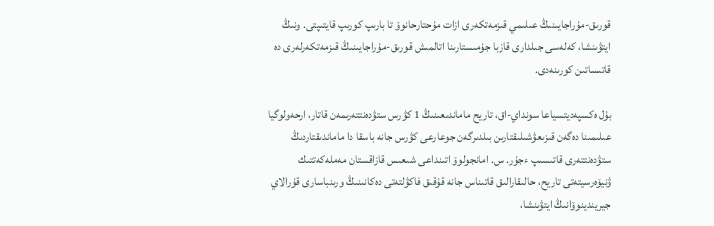قورىق-مۇراجايىنىڭ عىلىمي قىزمەتكەرى ازات مۇحتارحانوۆ تا بارىپ كورىپ قايتىپتى. ونىڭ ايتۋىنشا، كەلەسى جىلدارى قازبا جۇمىستارىنا اتالمىش قورىق-مۇراجايىنىڭ قىزمەتكەرلەرى دە قاتىساتىن كورىنەدى.

بۇل ەكسپەديتسياعا سونداي-اق، تاريح ماماندىعىنىڭ 1 كۋرس ستۋدەنتتەرىمەن قاتار، ارحەولوگيا عىلىمىنا دەگەن قىزىعۋشىلىقتارىن بىلدىرگەن جوعارعى كۋرس جانە باسقا دا ماماندىقتاردىڭ ستۋدەنتتەرى قاتىسىپ ءجۇر. س. امانجولوۆ اتىنداعى شىعىس قازاقستان مەملەكەتتىك ۋنيۆەرسيتەتى تاريح، حالىقارالىق قاتىناس جانە قۇقىق فاكۋلتەتى دەكانىنىڭ ورىنباسارى قۇرالاي جيريندينوۆانىڭ ايتۋىنشا،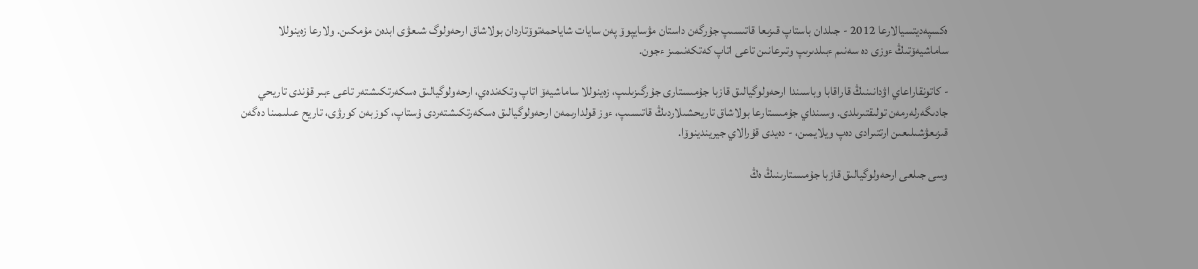ەكسپەديتسيالارعا 2012 - جىلدان باستاپ قىزىعا قاتىسىپ جۇرگەن داستان مۋسايپوۆ پەن سايات شاياحمەتوۆتاردان بولاشاق ارحەولوگ شىعۋى ابدەن مۇمكىن. ولارعا زەينوللا ساماشيەۆتىڭ ءوزى دە سەنىم ءبىلدىرىپ وتىرعانىن تاعى اتاپ كەتكەنىمىز ءجون.

- كاتونقاراعاي اۋدانىنىڭ قاراقابا وباسىندا ارحەولوگيالىق قازبا جۇمىستارى جۇرگىزىلىپ، زەينوللا ساماشيەۆ اتاپ وتكەندەي، ارحەولوگيالىق ەسكەرتكىشتەر تاعى ءبىر قۇندى تاريحي جادىگەرلەرمەن تولىقتىرىلدى. وسىنداي جۇمىستارعا بولاشاق تاريحشىلاردىڭ قاتىسىپ، ءوز قولدارىمەن ارحەولوگيالىق ەسكەرتكىشتەردى ۇستاپ، كوزبەن كورۋى، تاريح عىلىمىنا دەگەن قىزىعۋشىلىعىن ارتتىرادى دەپ ويلايمىن، - دەيدى قۇرالاي جيريندينوۆا.

وسى جىلعى ارحەولوگيالىق قازبا جۇمىستارىنىڭ ەڭ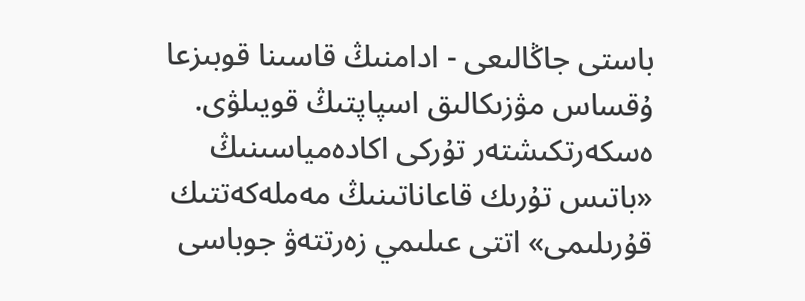باستى جاڭالىعى - ادامنىڭ قاسىنا قوبىزعا ۇقساس مۋزىكالىق اسپاپتىڭ قويىلۋى. ەسكەرتكىشتەر تۇركى اكادەمياسىنىڭ «باتىس تۇرىك قاعاناتىنىڭ مەملەكەتتىك قۇرىلىمى» اتتى عىلىمي زەرتتەۋ جوباسى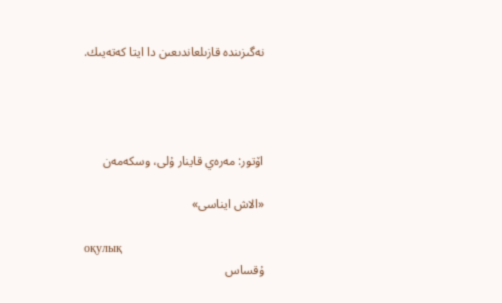نەگىزىندە قازىلعاندىعىن دا ايتا كەتەيىك.




اۆتور: مەرەي قاينار ۇلى، وسكەمەن

«الاش ايناسى»

оқулық
ۇقساس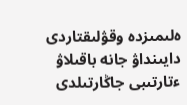ەلىمىزدە وقۋلىقتاردى دايىنداۋ جانە باقىلاۋ ءتارتىبى جاڭارتىلدى